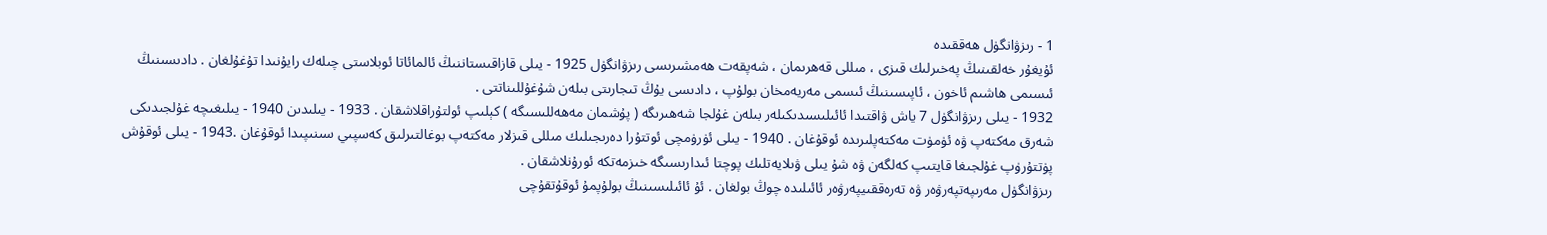1 - رىزۋانگۈل ھەققىدە
ئۇيغۇر خەلقىنىڭ پەخىرلىك قىزى ، مىللى قەهرىمان ، شەپقەت هەمشىرىسى رىزۋانگۈل 1925 - يىلى قازاقىستاننىڭ ئالمائاتا ئوبلاستى چىلەك رايۇنىدا تۇغۇلغان . دادىسىنىڭ ئىسىمى هاشىم ئاخون ، ئاپىسىنىڭ ئىسمى مەريەمخان بولۇپ ، دادىسى يۇڭ تىجارىتى بىلەن شۇغۇللىناتتى .
1932 - يىلى رىزۋانگۈل 7 ياش ۋاقتىدا ئائىلىسىدىكىلەر بىلەن غۇلجا شەهىرىگە ( پۇشمان مەهەللىسىگە ) كېلىپ ئولتۇراقلاشقان . 1933 - يىلىدىن 1940 - يىلىغىچە غۇلجىدىكى شەرق مەكتەپ ۋە ئۈمۈت مەكتەپلىرىدە ئوقۇغان . 1940 - يىلى ئۈرۈمچى ئوتتۇرا دەرىجىلىك مىللى قىزلار مەكتەپ بوغالتىرلىق كەسپىي سىنىپىدا ئوقۇغان .1943 - يىلى ئوقۇش پۈتتۇرۈپ غۇلجىغا قايتىپ كەلگەن ۋە شۇ يىلى ۋىلايەتلىك پوچتا ئىدارىسىگە خىزمەتكە ئورۇنلاشقان .
رىزۋانگۈل مەرىپەتپەرۋەر ۋە تەرەققىيپەرۋەر ئائىلىدە چوڭ بولغان . ئۇ ئائىلىسىنىڭ بولۇپمۇ ئوقۇتقۇچى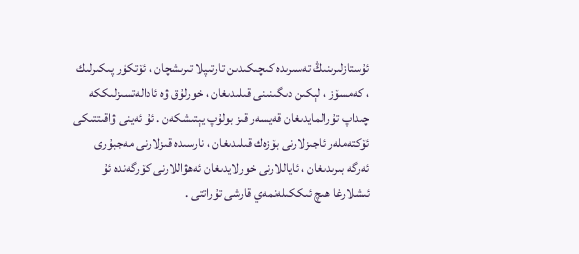ئۇستازلىرىنىڭ تەسىرىدە كىچىكىدىن تارتىپلا تىرىشچان ، ئۆتكۈر پىكىرلىك ، كەمسۆز ، لېكىن دىگىنىنى قىلىدىغان ، خورلۇق ۋە ئادالەتسىزلىككە چىداپ تۇرالمايدىغان قەيسەر قىز بولۇپ يېتىشكەن . ئۇ ئەينى ۋاقىتتىكى ئۆكتەملەر ئاجىزلارنى بۆزەك قىلىدىغان ، نارسىدە قىزلارنى مەجبۇرى ئەرگە بىرىدىغان ، ئاياللارنى خورلايدىغان ئەهۋاللارنى كۆرگەندە ئۇ ئىشلارغا هىچ ئىككىلەنمەي قارشى تۇراتتى .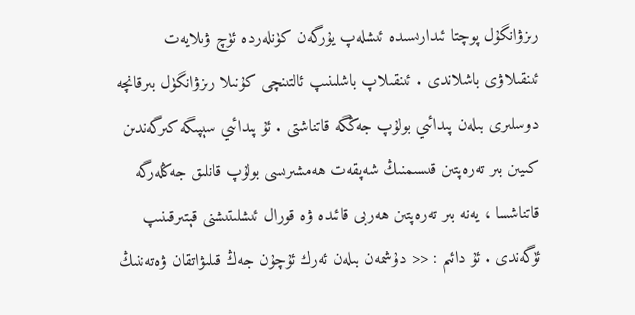رىزۋانگۇل پوچتا ئىدارىسىدە ئىشلەپ يۇرگەن كۈنلەردە ئۈچ ۋىلايەت ئىنقىلاۋى باشلاندى . ئىنقىلاپ باشلىنىپ ئالتىنچى كۇنىلا رىزۋانگۈل بىرقانچە دوسلىرى بىلەن پىدائىي بولۇپ جەڭگە قاتناشتى . ئۇ پىدائىي سېپىگە كىرگەندىن كىيىن بىر تەرەپتىن قىسىمنىڭ شەپقەت هەمشىرىسى بولۇپ قانلىق جەڭلەرگە قاتناشسا ، يەنە بىر تەرەپتىن هەربى قائىدە ۋە قورال ئىشلىتىشنى قېتىرقىنىپ ئۈگەندى . ئۇ دائىم : << دۇشمەن بىلەن ئەرك ئۇچۇن جەڭ قىلىۋاتقان ۋەتەننىڭ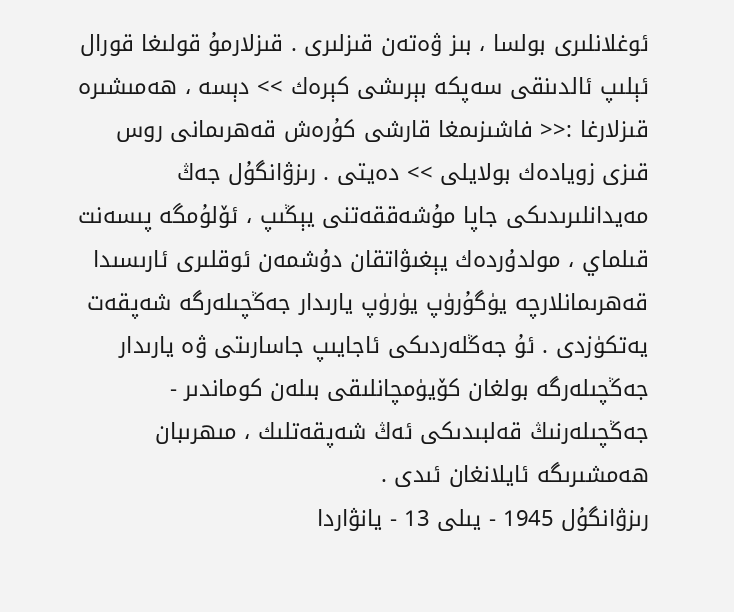ئوغلانلىرى بولسا ، بىز ۋەتەن قىزلىرى . قىزلارمۇ قولىغا قورال ئېلىپ ئالدىنقى سەپكە بېرىشى كېرەك >> دېسە ، هەمىشىرە قىزلارغا :<< فاشىزىمغا قارشى كۇرەش قەهرىمانى روس قىزى زويادەك بولايلى >> دەيتى . رىزۋانگۇل جەڭ مەيدانلىرىدىكى جاپا مۇشەققەتنى يېڭىپ ، ئۆلۇمگە پىسەنت قىلماي ، مولدۇردەك يېغىۋاتقان دۇشمەن ئوقلىرى ئارىسىدا قەهرىمانلارچە يۈگۇرۈپ يۈرۈپ يارىدار جەڭچىلەرگە شەپقەت يەتكۈزدى . ئۇ جەڭلەردىكى ئاجايىپ جاسارىتى ۋە يارىدار جەڭچىلەرگە بولغان كۆيۈمچانلىقى بىلەن كوماندىر - جەڭچىلەرنىڭ قەلبىدىكى ئەڭ شەپقەتلىك ، مىهرىبان هەمشىرىگە ئايلانغان ئىدى .
رىزۋانگۇل 1945 - يىلى 13 - يانۋاردا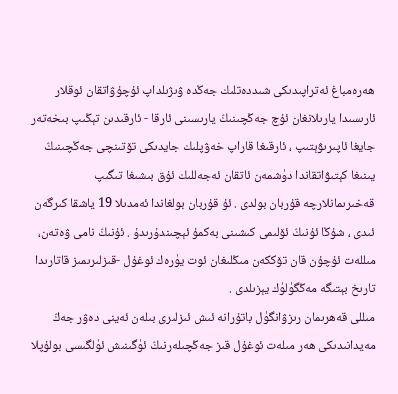هەرەمباغ ئەتراپىدىكى شىددەتلىك جەڭدە ۋىژىلداپ ئۇچۇۋاتقان ئوقلار ئارىسىدا يارىلانغان ئۇچ جەڭچىنىڭ يارىسىنى ئارقا - ئارقىدىن تېڭىپ بىخەتەر جايغا ئاپىرىۋېتىپ ، ئارقىغا قاراپ خەۋپلىك جايدىكى تۆتىنچى جەڭچىنىڭ يىنىغا كېتىۋاتقاندا دۈشمەن ئاتقان ئەجەللىك ئۇق بىشىغا تىگىپ قەخىرىمانلارچە قۇربان بولدى . ئۇ قۇربان بولغاندا ئەمدىلا 19 ياشقا كىرگەن ئىدى ، شۇڭا ئۇنىڭ ئۆلىمى كىشىنى بەكمۇ ئېچىندۇرىدۇ . ئۇنىڭ نامى ۋەتەن، مىللەت ئۇچۇن قان تۆككەن مىڭلىغان ئوت يۈرەك ئوغۇل -قىزلىرىمىز قاتارىدا تارىخ بېتىگە مەڭگۈلۈك يېزىلدى .
مىللى قەهرىمان رىزۋانگۈل باتۇرانە ئىش ئىزلىرى بىلەن ئەينى دەۋر جەڭ مەيدانىدىكى هەر مىلەت ئوغۇل قىز جەڭچىلەرنىڭ ئۈگىنىش ئۈلگىسى بولۇپلا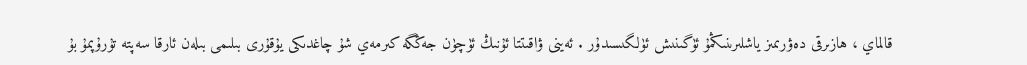قالماي ، هازىرقى دەۋرىمىز ياشلىرىنىڭمۇ ئۈگىنىش ئۈلگىسىدۇر . ئەينى ۋاقىتتا ئۇنىڭ ئۈچۈن جەڭگە كىرمەي شۇ چاغدىكى يۇقۇرى بىلىمى بىلەن ئارقا سەپتە تۇرۇپمۇ بۇ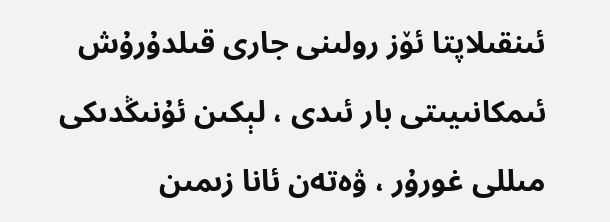ئىنقىلاپتا ئۆز رولىنى جارى قىلدۇرۇش ئىمكانىيىتى بار ئىدى ، لېكىن ئۇنىڭدىكى مىللى غورۇر ، ۋەتەن ئانا زىمىن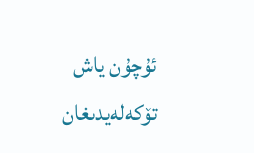ئۇچۇن ياش تۆكەلەيدىغان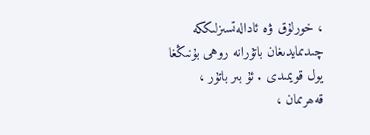، خورلۇق ۋە ئادالەتسىزلىككە چىدىمايدىغان باتۇرانە روهى بۇنىڭغا يول قويمىدى . ئۇ بىر باتۇر ، قەھرىمان ،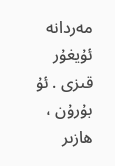مەردانە ئۇيغۇر قىزى . ئۇ بۇرۇن ، هازىر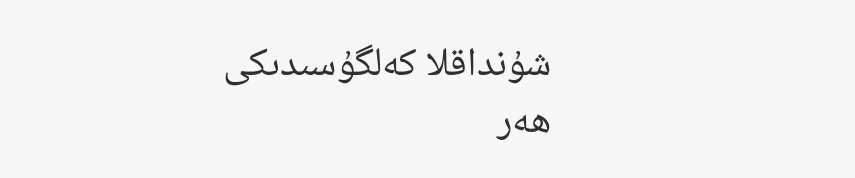شۇنداقلا كەلگۇسىدىكى هەر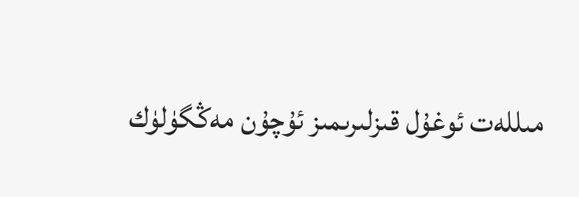مىللەت ئوغۇل قىزلىرىمىز ئۇچۇن مەڭگۈلۈك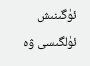ئۈگىنىش ئۈلگىسى ۋە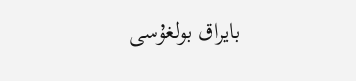بايراق بولغۇسى